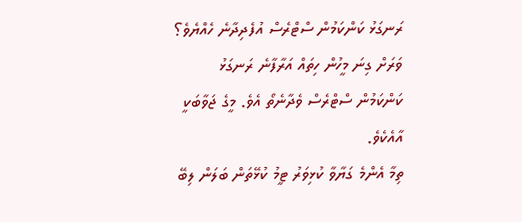ރަނގަޅު ކަންކަމުން ސްޓްރެސް އުފެދިދާނެ ހެއްޔެވެ؟
ވަރަށް ގިނަ މީހުން ހިތައް އަރާފާނެ ރަނގަޅު ކަންކަމުން ސްޓްރެސް ވެދާނެތޯ އެވެ. މީގެ ޖަވާބަކީ އާއެކެވެ.
ތިމާ އެންމެ ގަޔާވާ ކުޅިވަރު ޓީމު ކުޅޭތަން ބަލަން ލިބޭ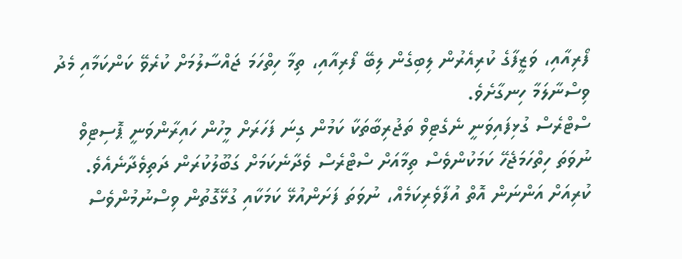ފޯރިއާއި، ވަޒީފާގެ ކުރިއެރުން ލިބިގެން ލިބޭ ފޯރިއާއި، ތިމާ ހިތްހަމަ ޖައްސާލުމަށް ކުރެވޭ ކަންކަމާއި މެދު ވިސްނާލަމާ ހިނގާށެވެ.
ސްޓްރެސް ގުޅިފައިވަނީ ނެގެޓިވް ތަޖުރިބާތަކާ ކަމުން ގިނަ ފަހަރަށް މީހުން ހައިރާންވަނީ ޕޮސިޓިވް ނުވަތަ ހިތްހަމަޖެހޭ ކަމަކުންވެސް ތިމާއަށް ސްޓްރެސް ވެދާނެކަމަށް ގަބޫލުކުރަން ދަތިވެދާނެއެވެ. ކުރިއަށް އަންނަން އޮތް އުފާވެރިކަމެއް، ނުވަތަ ފަށަންއުޅޭ ކަމަކާއި ގުޅޭގޮތުން ވިސްނުމުންވެސް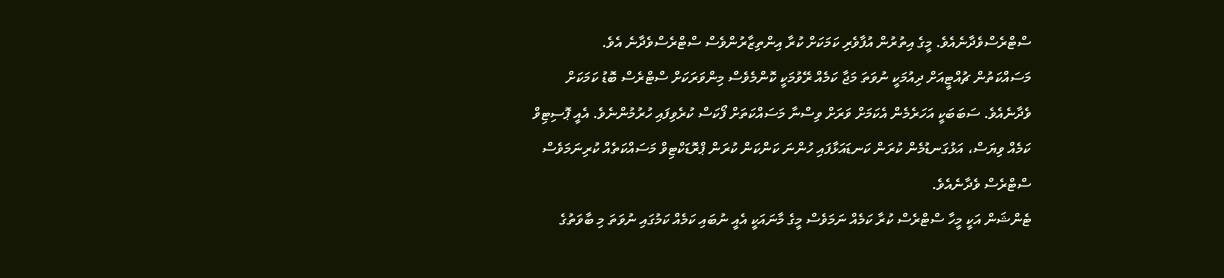ސްޓްރެސްވެދާނެއެވެ. މީގެ އިތުރުން އުފާވެރި ކަމަކަށް ކުރާ އިންތިޒާރުންވެސް ސްޓްރެސްވެދާނެ އެވެ.
މަސައްކަތުން ޗުއްޓީއަށް ދިއުމަކީ ނުވަތަ މަޖާ ކަމެއް ރޭވުމަކީ ކޮންމެވެސް މިންވަރަކަށް ސްޓްރެސް ބޮޑު ކަމަކަށް ވެދާނެއެވެ. ސަބަބަކީ އަހަރެމެން އެކަމަށް ވަރަށް ވިސްނާ މަސައްކަތަށް ފޯކަސް ކުރެވިފައި ހުރުމުންނެވެ. އެއީ ޕޮސިޓިވް ކަމެއް ވިޔަސް، އަޅުގަނޑުމެން ކުރަން ކަނޑައަޅާފައި ހުންނަ ކަންކަން ކުރަން ޕްރޮޑަކްޓިވް މަސައްކަތެއް ކުރިނަމަވެސް ސްޓްރެސް ވެދާނެއެވެ.
ޓެންޝަން އަކީ މީހާ ސްޓްރެސް ކުރާ ކަމެއް ނަމަވެސް މީގެ މާނައަކީ އެއީ ނުބައި ކަމެއް ކަމުގައި ނުވަތަ މި ބާވަތުގެ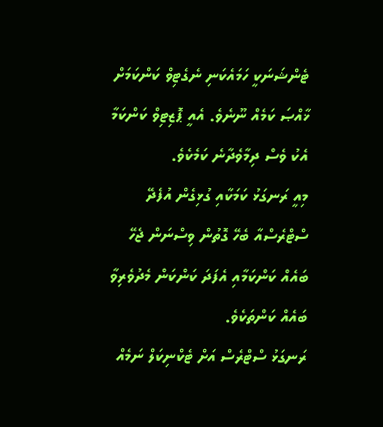ޓެންޝަނަކީ ހަމައެކަނި ނެގެޓިވް ކަންކަމަށް ޚާއްޞަ ކަމެއް ނޫނެވެ. އެއީ ޕޮޒިޓިވް ކަންކަމާ އެކު ވެސް ދިމާވެދާނެ ކަމެކެވެ.
މިއީ ރަނގަޅު ކަމަކާއި ގުޅިގެން އުފެދޭ ސްޓްރެސްއާ ބެހޭ ގޮތުން ވިސްނަން ޖެހޭ ބައެއް ކަންކަމާއި އެފަދަ ކަންކަން މެދުވެރިވާ ބައެއް ކަންތަކެވެ.
ރަނގަޅު ސްޓްރެސް އަށް ޓެކްނިކަލް ނަމެއް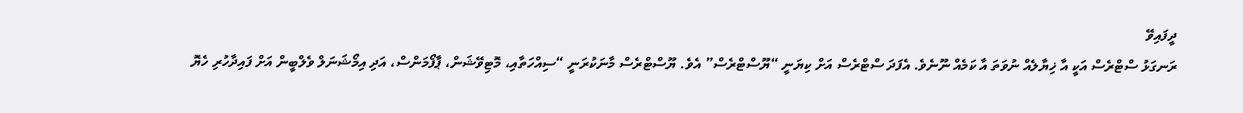ދީފައިވޭ
ރަނގަޅު ސްޓްރެސް އަކީ އާ ޚިޔާލެއް ނުވަތަ އާ ކަމެއް ނޫނެވެ. އެފަދަ ސްޓްރެސް އަށް ކިޔަނީ “ޔޫސްޓްރެސް” އެވެ. ޔޫސްޓްރެސް މާނަކުރަނީ “ސިއްހަތާއި، މޮޓިވޭޝަން، ޕާފޯމަންސް، އަދި އިމޯޝަނަލް ވެލްބީން އަށް ފައިދާހުރި ހެޔޮ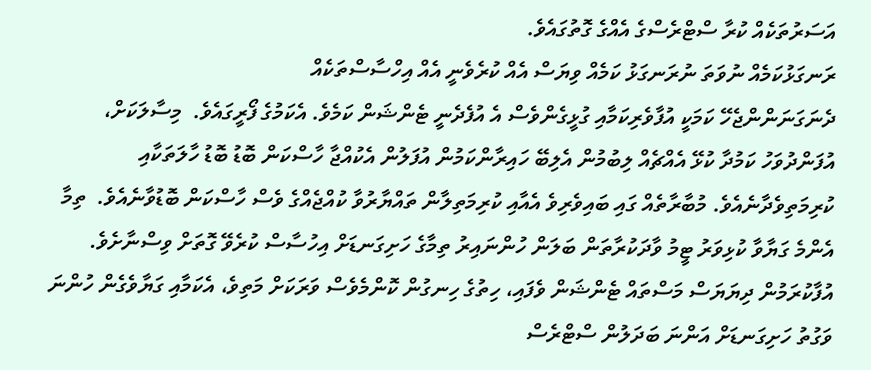އަސަރުތަކެއް ކުރާ ސްޓްރެސްގެ އެއްގެ ގޮތުގައެވެ.
ރަނގަޅުކަމެއް ނުވަތަ ނުރަނގަޅު ކަމެއް ވިޔަސް އެއް ކުރެވެނީ އެއް އިހްސާސްތަކެއް
ދެނަގަނަންންޖެހޭ ކަމަކީ އުފާވެރިކަމާއި ގުޅީގެންވެސް އެ އުފެދެނީ ޓެންޝަން ކަމެވެ. އެކަމުގެ ފޯރީގައެވެ.  މިސާލަކަށް، އުފަންދުވަހު ކަމުދާ ކުޅޭ އެއްޗެއް ލިބުމުން އެލިބޭ ހައިރާންކަމުން އުފަލުން އެކުއްޖާ ހާސްކަން ބޮޑު ބޮޑު ހާލަތަކާއި ކުރިމަތިވެދާނެއެވެ. މުބާރާތެއް ގައި ބައިވެރިވެ އެއާއި ކުރިމަތިލާން ތައްޔާރުވާ ކުއްޖެއްގެ ވެސް ހާސްކަން ބޮޑުވާނެއެވެ.  ތިމާ އެންމެ ގަޔާވާ ކުޅިވަރު ޓީމު ވާދަކުރާތަން ބަލަން ހުންނައިރު ތިމާގެ ހަށިގަނޑަށް އިހުސާސް ކުރެވޭ ގޮތަށް ވިސްނާށެވެ. އުފާކުރަމުން ދިޔަޔަސް މަސްތައް ޓެންޝަން ވެފައި، ހިތުގެ ހިނގުން ކޮންމެވެސް ވަރަކަށް މަތިވެ، އެކަމާއި ގަޔާވެގެން ހުންނަ ވަގުތު ހަށިގަނޑަށް އަންނަ ބަދަލުން ސްޓްރެސް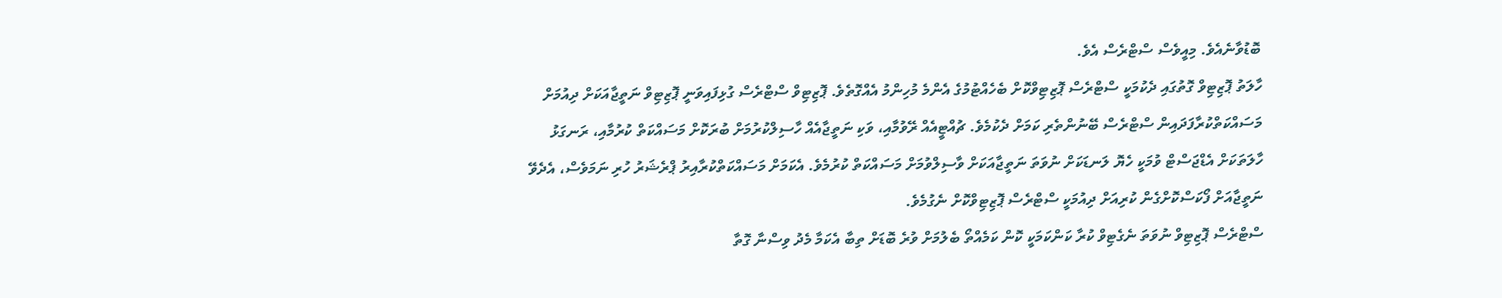ބޮޑުވާނެއެވެ. މިއީވެސް ސްޓްރެސް އެވެ.
ހާލަތު ޕޮޒިޓިވް ގޮތުގައި ދެކުމަކީ ސްޓްރެސް ޕޮޒިޓިވްކޮށް ބެހެއްޓުމުގެ އެންމެ މުހިންމު އެއްގޮތެވެ. ޕޮޒިޓިވް ސްޓްރެސް ގުޅިފައިވަނީ ޕޮޒިޓިވް ނަތީޖާއަކަށް ދިއުމަށް މަސައްކަތްކުރާފަދައިން ސްޓްރެސް ބޭނުންތެރި ކަމަށް ދެކުމެވެ. ޗުއްޓީއެއް ރޭވުމާއި، ވަކި ނަތީޖާއެއް ހާސިލްކުރުމަށް ބުރަކޮށް މަސައްކަތް ކުރުމާއި، ރަނގަޅު ހާލަތަކަށް އެޑްޖަސްޓް ވުމަކީ ހެޔޮ ލަނޑަކަށް ނުވަތަ ނަތީޖާއަކަށް ވާސިލްވުމަށް މަސައްކަތް ކުރުމެވެ. އެކަމަށް މަސައްކަތްކުރާއިރު ޕްރެޝަރު ހުރި ނަމަވެސް، އެދެވޭ ނަތީޖާއަށް ފޯކަސްކޮށްގެން ކުރިއަށް ދިއުމަކީ ސްޓްރެސް ޕޮޒިޓިވްކޮށް ނެގުމެވެ.
ސްޓްރެސް ޕޮޒިޓިވް ނުވަތަ ނެގެޓިވް ކުރާ ކަންކަމަކީ ކޮން ކަމެއްތޯ ބެލުމަށް ވުރެ ބޮޑަށް ތިބާ އެކަމާ މެދު ވިސްނާ ގޮތާ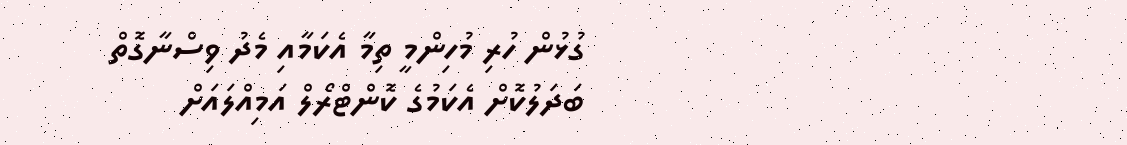ގުޅުން ހުރި މުހިންމީ ތިމާ އެކަމާއި މެދު ވިސްނާގޮތް ބަދަލުކޮށް އެކަމުގެ ކޮންޓްރޯލް އަމިއްލައަށް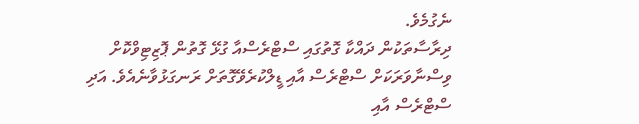ނެގުމެވެ.
ދިރާސާތަކުން ދައްކާ ގޮތުގައި ސްޓްރެސްއާ ގުޅޭ ގޮތުން ޕޮޒިޓިވްކޮށް ވިސްނާވަރަކަށް ސްޓްރެސް އާއި ޑީލްކުރެވޭގޮތަށް ރަނގަޅުވާނެއެވެ. އަދި ސްޓްރެސް އާއި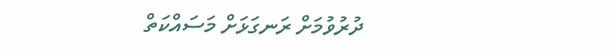ދުރުވުމަށް ރަނގަޅަށް މަސައްކަތް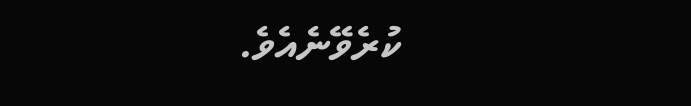ކުރެވޭނެއެވެ.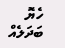ހެޔޮ ބަދަލެއް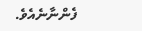ފެންނާނެއެވެ.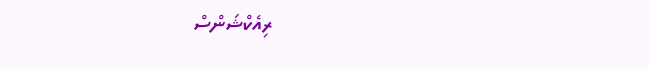ރިއެކްޝަންސް